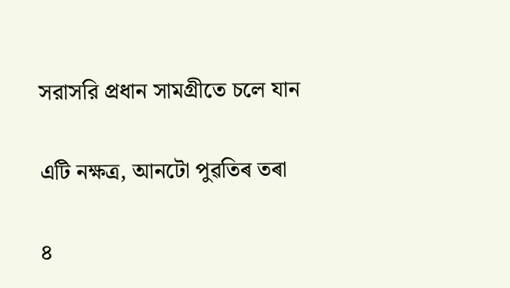সরাসরি প্রধান সামগ্রীতে চলে যান

এটি নক্ষত্ৰ, আনটো পুৱতিৰ তৰা

৪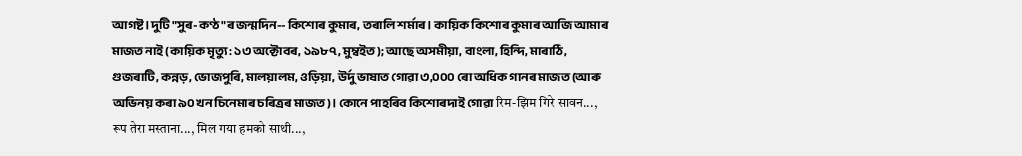আগষ্ট। দুটি "সুৰ-কণ্ঠ"ৰ জন্মদিন-- কিশোৰ কুমাৰ, তৰালি শৰ্মাৰ। কায়িক কিশোৰ কুমাৰ আজি আমাৰ মাজত নাই (কায়িক মৃত্যু: ১৩ অক্টোবৰ, ১৯৮৭, মুম্বইত); আছে অসমীয়া, বাংলা, হিন্দি, মাৰাঠি, গুজৰাটি, কন্নড়, ভোজপুৰি, মালয়ালম, ওড়িয়া, উর্দু ভাষাত গোৱা ৩,০০০ ৰো অধিক গানৰ মাজত (আৰু অভিনয় কৰা ৯০ খন চিনেমাৰ চৰিত্ৰৰ মাজত)। কোনে পাহৰিব কিশোৰদাই গোৱা रिम-झिम गिरे सावन..., रूप तेरा मस्ताना..., मिल गया हमको साथी...,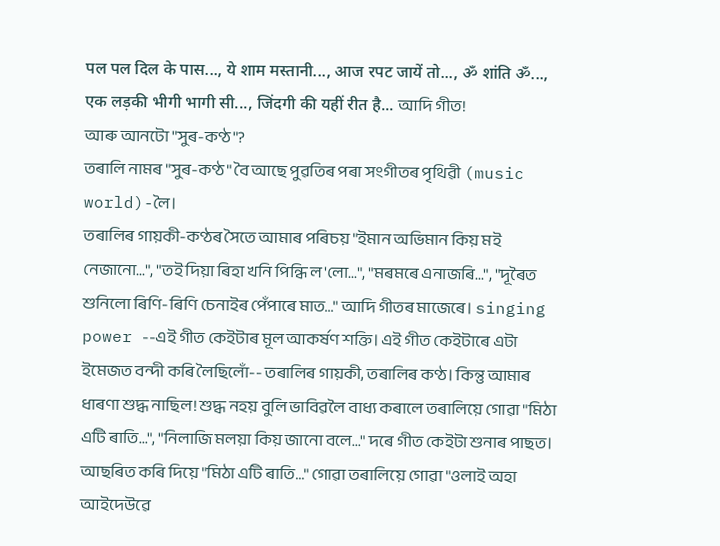पल पल दिल के पास..., ये शाम मस्तानी..., आज रपट जायें तो..., ॐ शांति ॐ..., एक लड़की भीगी भागी सी..., जिंदगी की यहीं रीत है... আদি গীত!
আৰু আনটো "সুৰ-কণ্ঠ"?
তৰালি নামৰ "সুৰ-কণ্ঠ" বৈ আছে পুৱতিৰ পৰা সংগীতৰ পৃথিৱী (music world)-লৈ।
তৰালিৰ গায়কী-কণ্ঠৰ সৈতে আমাৰ পৰিচয় "ইমান অভিমান কিয় মই নেজানো...", "তই দিয়া ৰিহা খনি পিন্ধি ল'লো...", "মৰমৰে এনাজৰি...", "দূৰৈত শুনিলো ৰিণি-ৰিণি চেনাইৰ পেঁপাৰে মাত..." আদি গীতৰ মাজেৰে। singing power --এই গীত কেইটাৰ মূল আকৰ্ষণ শক্তি। এই গীত কেইটাৰে এটা ইমেজত বন্দী কৰি লৈছিলোঁ-- তৰালিৰ গায়কী, তৰালিৰ কণ্ঠ। কিন্তু আমাৰ ধাৰণা শুদ্ধ নাছিল! শুদ্ধ নহয় বুলি ভাবিৱলৈ বাধ্য কৰালে তৰালিয়ে গোৱা "মিঠা এটি ৰাতি...", "নিলাজি মলয়া কিয় জানো বলে..." দৰে গীত কেইটা শুনাৰ পাছত। আছৰিত কৰি দিয়ে "মিঠা এটি ৰাতি..." গোৱা তৰালিয়ে গোৱা "ওলাই অহা আইদেউৱে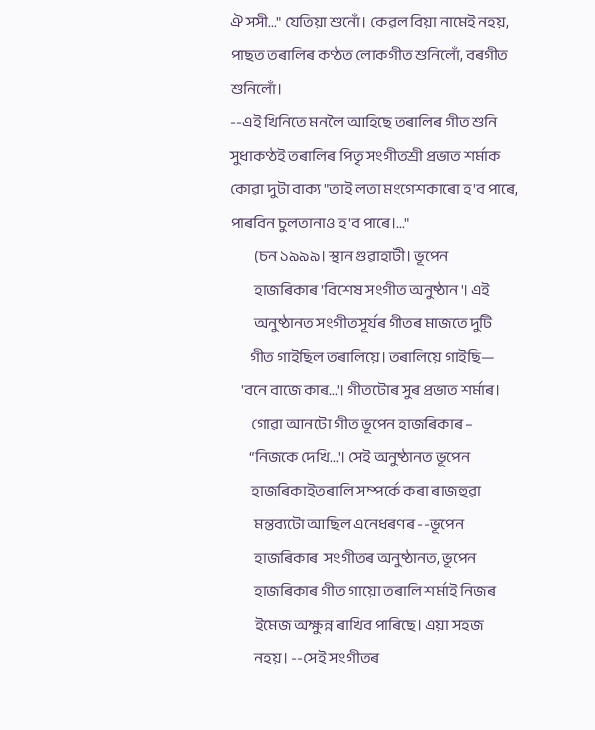ঐ সসী..." যেতিয়া শুনোঁ। কেৱল বিয়া নামেই নহয়, পাছত তৰালিৰ কণ্ঠত লোকগীত শুনিলোঁ, বৰগীত শুনিলোঁ।
--এই খিনিতে মনলৈ আহিছে তৰালিৰ গীত শুনি সুধাকণ্ঠই তৰালিৰ পিতৃ সংগীতশ্ৰী প্ৰভাত শৰ্মাক কোৱা দুটা বাক্য "তাই লতা মংগেশকাৰো হ'ব পাৰে, পাৰবিন চুলতানাও হ'ব পাৰে।..."
         (চন ১৯৯৯। স্থান গুৱাহাটী। ভূপেন
         হাজৰিকাৰ 'বিশেষ সংগীত অনুষ্ঠান'। এই
         অনুষ্ঠানত সংগীতসূৰ্যৰ গীতৰ মাজতে দুটি
       গীত গাইছিল তৰালিয়ে। তৰালিয়ে গাইছি—
    'বনে বাজে কাৰ...'। গীতটোৰ সুৰ প্ৰভাত শৰ্মাৰ।
        গোৱা আনটো গীত ভূপেন হাজৰিকাৰ –
       “নিজকে দেখি...'। সেই অনুষ্ঠানত ভূপেন
        হাজৰিকাইতৰালি সম্পৰ্কে কৰা ৰাজহুৱা
         মন্তব্যটো আছিল এনেধৰণৰ --ভূপেন
         হাজৰিকাৰ  সংগীতৰ অনুষ্ঠানত, ভূপেন
         হাজৰিকাৰ গীত গায়ো তৰালি শৰ্মাই নিজৰ
         ইমেজ অক্ষুন্ন ৰাখিব পাৰিছে। এয়া সহজ
         নহয়। --সেই সংগীতৰ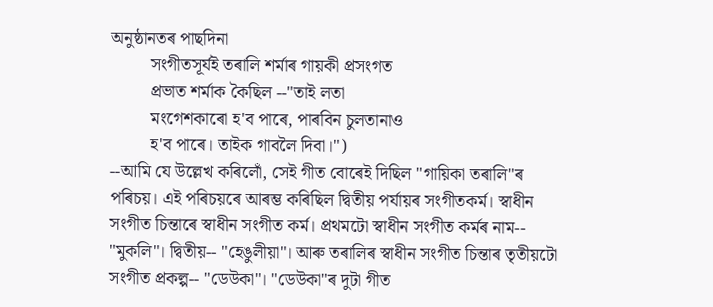অনুষ্ঠানতৰ পাছদিনা
         সংগীতসূৰ্যই তৰালি শৰ্মাৰ গায়কী প্ৰসংগত
         প্ৰভাত শৰ্মাক কৈছিল --"তাই লতা
         মংগেশকাৰো হ'ব পাৰে, পাৰবিন চুলতানাও
         হ'ব পাৰে। তাইক গাবলৈ দিবা।")
--আমি যে উল্লেখ কৰিলোঁ, সেই গীত বোৰেই দিছিল "গায়িকা তৰালি"ৰ পৰিচয়। এই পৰিচয়ৰে আৰম্ভ কৰিছিল দ্বিতীয় পৰ্যায়ৰ সংগীতকৰ্ম। স্বাধীন সংগীত চিন্তাৰে স্বাধীন সংগীত কৰ্ম। প্ৰথমটো স্বাধীন সংগীত কৰ্মৰ নাম-- "মুকলি"। দ্বিতীয়-- "হেঙুলীয়া"। আৰু তৰালিৰ স্বাধীন সংগীত চিন্তাৰ তৃতীয়টো সংগীত প্ৰকল্প-- "ডেউকা"। "ডেউকা"ৰ দুটা গীত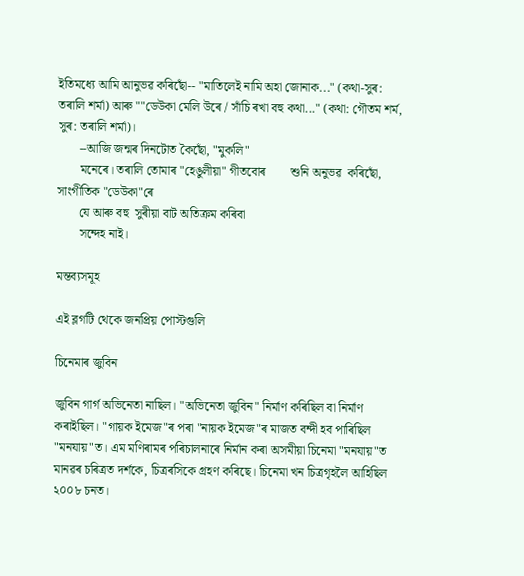ইতিমধ্যে আমি আনুভৱ কৰিছোঁ-- "মাতিলেই নামি অহা জোনাক..." (কথা-সুৰ: তৰালি শৰ্মা) আৰু ""ডেউকা মেলি উৰে / সাঁচি ৰখা বহু কথা..." (কথা: গৌতম শৰ্ম, সুৰ: তৰালি শৰ্মা)।
       --আজি জন্মৰ দিনটোত কৈছোঁ, "মুকলি"
       মনেৰে। তৰালি তোমাৰ "হেঙুলীয়া" গীতবোৰ        শুনি অনুভৱ  কৰিছোঁ, সাংগীতিক "ডেউকা"ৰে
       যে আৰু বহু  সুৰীয়া বাট অতিক্ৰম কৰিবা
       সন্দেহ নাই।

মন্তব্যসমূহ

এই ব্লগটি থেকে জনপ্রিয় পোস্টগুলি

চিনেমাৰ জুবিন

জুবিন গাৰ্গ অভিনেতা নাছিল। "অভিনেতা জুবিন" নিৰ্মাণ কৰিছিল বা নিৰ্মাণ কৰাইছিল। "গায়ক ইমেজ"ৰ পৰা "নায়ক ইমেজ"ৰ মাজত বন্দী হব পাৰিছিল "মনযায়"ত। এম মণিৰামৰ পৰিচালনাৰে নিৰ্মান কৰা অসমীয়া চিনেমা "মনযায়"ত মানৱৰ চৰিত্ৰত দৰ্শকে, চিত্ৰৰসিকে গ্ৰহণ কৰিছে। চিনেমা খন চিত্ৰগৃহলৈ আহিছিল ২০০৮ চনত।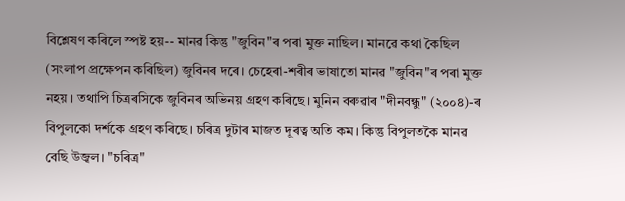বিশ্লেষণ কৰিলে স্পষ্ট হয়-- মানৱ কিন্তু "জুবিন"ৰ পৰা মুক্ত নাছিল। মানৱে কথা কৈছিল (সংলাপ প্ৰক্ষেপন কৰিছিল) জুবিনৰ দৰে। চেহেৰা-শৰীৰ ভাষাতো মানৱ "জুবিন"ৰ পৰা মুক্ত নহয়। তথাপি চিত্ৰৰসিকে জুবিনৰ অভিনয় গ্ৰহণ কৰিছে। মুনিন বৰুৱাৰ "দীনবন্ধু" (২০০৪)-ৰ বিপুলকো দৰ্শকে গ্ৰহণ কৰিছে। চৰিত্ৰ দুটাৰ মাজত দূৰত্ব অতি কম। কিন্তু বিপুলতকৈ মানৱ বেছি উজ্বল। "চৰিত্ৰ"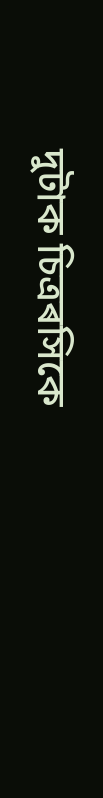দুটাক চিত্ৰৰসিকে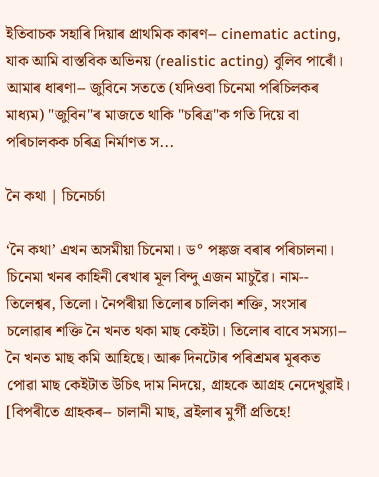ইতিবাচক সহাৰি দিয়াৰ প্ৰাথমিক কাৰণ-- cinematic acting, যাক আমি বাস্তবিক অভিনয় (realistic acting) বুলিব পাৰোঁ। আমাৰ ধাৰণা-- জুবিনে সততে (যদিওবা চিনেমা পৰিচিলকৰ মাধ্যম) "জুবিন"ৰ মাজতে থাকি "চৰিত্ৰ"ক গতি দিয়ে বা পৰিচালকক চৰিত্ৰ নিৰ্মাণত স...

নৈ কথা | চিনেচৰ্চা

‘নৈ কথা’ এখন অসমীয়া চিনেমা। ড° পঙ্কজ বৰাৰ পৰিচালনা। চিনেমা খনৰ কাহিনী ৰেখাৰ মূল বিন্দু এজন মাচুৱৈ। নাম-- তিলেশ্বৰ, তিলো। নৈপৰীয়া তিলোৰ চালিকা শক্তি, সংসাৰ চলোৱাৰ শক্তি নৈ খনত থকা মাছ কেইটা। তিলোৰ বাবে সমস্যা-- নৈ খনত মাছ কমি আহিছে। আৰু দিনটোৰ পৰিশ্ৰমৰ মূৰকত পোৱা মাছ কেইটাত উচিৎ দাম নিদয়ে, গ্ৰাহকে আগ্ৰহ নেদেখুৱাই।  [বিপৰীতে গ্ৰাহকৰ-- চালানী মাছ, ব্ৰইলাৰ মুৰ্গী প্ৰতিহে!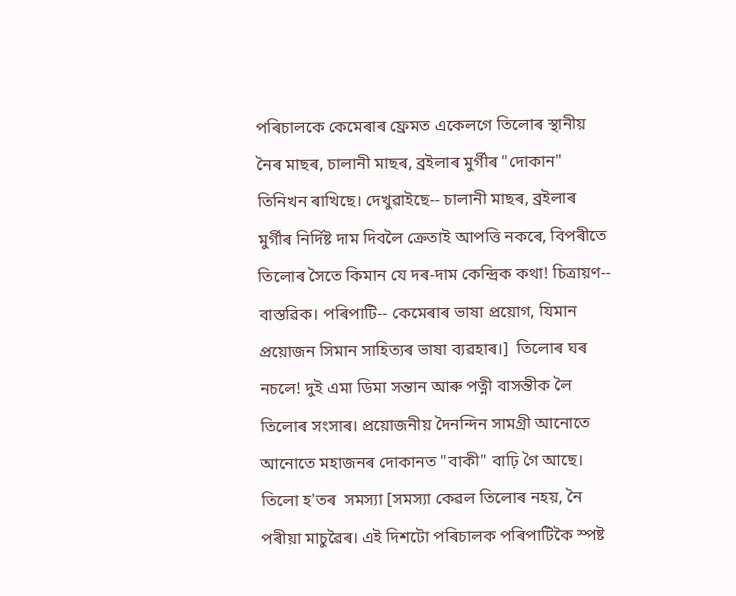পৰিচালকে কেমেৰাৰ ফ্ৰেমত একেলগে তিলোৰ স্থানীয় নৈৰ মাছৰ, চালানী মাছৰ, ব্ৰইলাৰ মুৰ্গীৰ "দোকান" তিনিখন ৰাখিছে। দেখুৱাইছে-- চালানী মাছৰ, ব্ৰইলাৰ মুৰ্গীৰ নিৰ্দিষ্ট দাম দিবলৈ ক্ৰেতাই আপত্তি নকৰে, বিপৰীতে তিলোৰ সৈতে কিমান যে দৰ-দাম কেন্দ্ৰিক কথা! চিত্ৰায়ণ--  বাস্তৱিক। পৰিপাটি-- কেমেৰাৰ ভাষা প্ৰয়োগ, যিমান প্ৰয়োজন সিমান সাহিত্যৰ ভাষা ব্যৱহাৰ।]  তিলোৰ ঘৰ নচলে! দুই এমা ডিমা সন্তান আৰু পত্নী বাসন্তীক লৈ তিলোৰ সংসাৰ। প্ৰয়োজনীয় দৈনন্দিন সামগ্ৰী আনোতে আনোতে মহাজনৰ দোকানত "বাকী" বাঢ়ি গৈ আছে।  তিলো হ'তৰ  সমস্যা [সমস্যা কেৱল তিলোৰ নহয়, নৈ পৰীয়া মাচুৱৈৰ। এই দিশটো পৰিচালক পৰিপাটিকৈ স্পষ্ট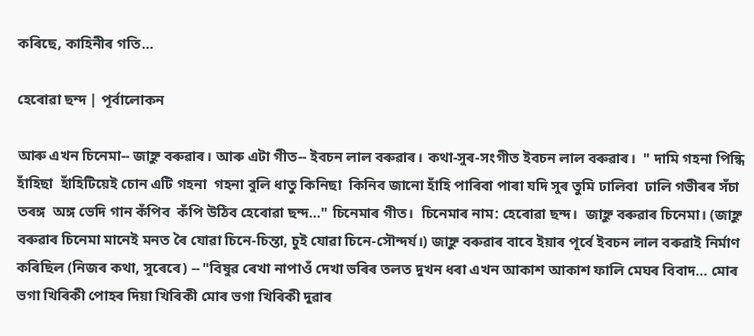কৰিছে, কাহিনীৰ গতি...

হেৰোৱা ছন্দ | পূৰ্বালোকন

আৰু এখন চিনেমা-- জাহ্নু বৰুৱাৰ। আৰু এটা গীত-- ইবচন লাল বৰুৱাৰ। কথা-সুৰ-সংগীত ইবচন লাল বৰুৱাৰ।  " দামি গহনা পিন্ধি হাঁহিছা  হাঁহিটিয়েই চোন এটি গহনা  গহনা বুলি ধাতু কিনিছা  কিনিব জানো হাঁহি পাৰিবা পাৰা যদি সুৰ তুমি ঢালিবা  ঢালি গভীৰৰ সঁচা তৰঙ্গ  অঙ্গ ভেদি গান কঁপিব  কঁপি উঠিব হেৰোৱা ছন্দ..." চিনেমাৰ গীত।  চিনেমাৰ নাম: হেৰোৱা ছন্দ।  জাহ্নু বৰুৱাৰ চিনেমা। (জাহ্নু বৰুৱাৰ চিনেমা মানেই মনত ৰৈ যোৱা চিনে-চিন্তা, চুই যোৱা চিনে-সৌন্দৰ্য।) জাহ্নু বৰুৱাৰ বাবে ইয়াৰ পূৰ্বে ইবচন লাল বৰুৱাই নিৰ্মাণ কৰিছিল (নিজৰ কথা, সুৰেৰে) -- "বিষুৱ ৰেখা নাপাওঁ দেখা ভৰিৰ তলত দুখন ধৰা এখন আকাশ আকাশ ফালি মেঘৰ বিবাদ… মোৰ ভগা খিৰিকী পোহৰ দিয়া খিৰিকী মোৰ ভগা খিৰিকী দুৱাৰ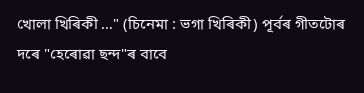খোলা খিৰিকী …" (চিনেমা : ভগা খিৰিকী) পূৰ্বৰ গীতটোৰ দৰে "হেৰোৱা ছন্দ"ৰ বাবে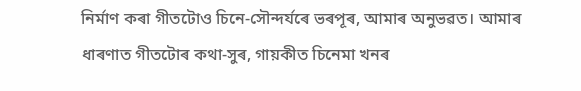নিৰ্মাণ কৰা গীতটোও চিনে-সৌন্দৰ্যৰে ভৰপূৰ, আমাৰ অনুভৱত। আমাৰ ধাৰণাত গীতটোৰ কথা-সুৰ, গায়কীত চিনেমা খনৰ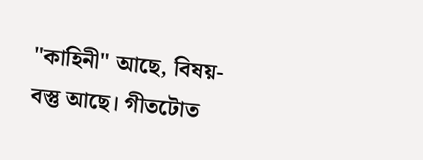"কাহিনী" আছে, বিষয়-বস্তু আছে। গীতটোত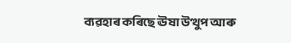ব্যৱহাৰ কৰিছে ঊষা উত্থুপ আৰু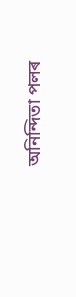অনিন্দিতা পলৰ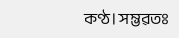কণ্ঠ। সম্ভৱতঃ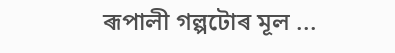ৰূপালী গল্পটোৰ মূল ...